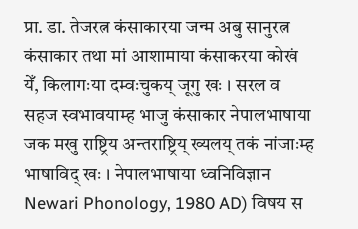प्रा. डा. तेजरत्न कंसाकारया जन्म अबु सानुरत्न कंसाकार तथा मां आशामाया कंसाकरया कोखं येँ, किलागःया दम्वःचुकय् जूगु खः । सरल व सहज स्वभावयाम्ह भाजु कंसाकार नेपालभाषाया जक मखु राष्ट्रिय अन्तराष्ट्रिय् ख्यलय् तकं नांजाःम्ह भाषाविद् खः । नेपालभाषाया ध्वनिविज्ञान Newari Phonology, 1980 AD) विषय स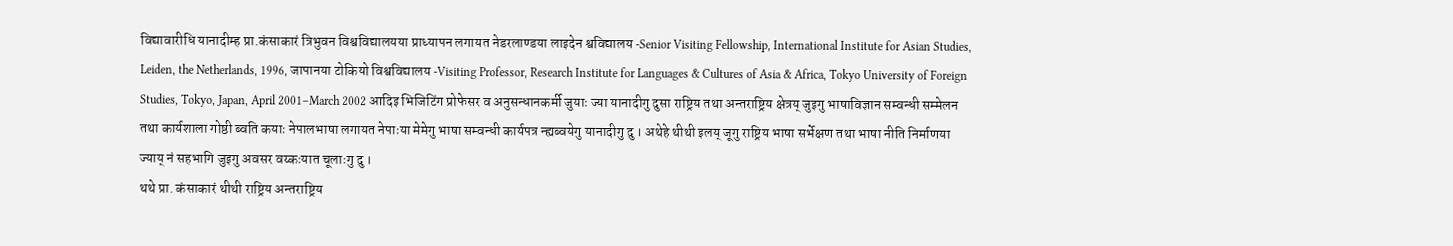विद्यावारीधि यानादीम्ह प्रा.कंसाकारं त्रिभुवन विश्वविद्यालयया प्राध्यापन लगायत नेडरलाण्डया लाइदेन श्वविद्यालय -Senior Visiting Fellowship, International Institute for Asian Studies, Leiden, the Netherlands, 1996, जापानया टोकियो विश्वविद्यालय -Visiting Professor, Research Institute for Languages & Cultures of Asia & Africa, Tokyo University of Foreign Studies, Tokyo, Japan, April 2001–March 2002 आदिइ भिजिटिंग प्रोफेसर व अनुसन्धानकर्मी जुयाः ज्या यानादीगु दुसा राष्ट्रिय तथा अन्तराष्ट्रिय क्षेत्रय् जुइगु भाषाविज्ञान सम्वन्धी सम्मेलन तथा कार्यशाला गोष्ठी ब्वति कयाः नेपालभाषा लगायत नेपाःया मेमेगु भाषा सम्वन्धी कार्यपत्र न्ह्यब्वयेगु यानादीगु दु । अथेहे थीथी इलय् जूगु राष्ट्रिय भाषा सर्भेक्षण तथा भाषा नीति निर्माणया ज्याय् नं सहभागि जुइगु अवसर वय्कःयात चूलाःगु दु ।
थथे प्रा. कंसाकारं थीथी राष्ट्रिय अन्तराष्ट्रिय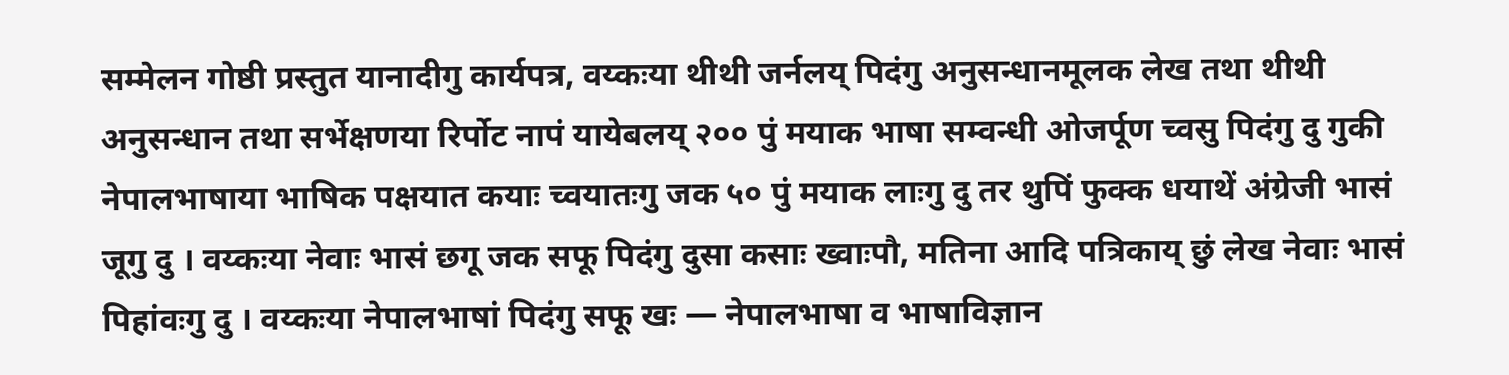सम्मेलन गोष्ठी प्रस्तुत यानादीगु कार्यपत्र, वय्कःया थीथी जर्नलय् पिदंगु अनुसन्धानमूलक लेख तथा थीथी अनुसन्धान तथा सर्भेक्षणया रिर्पोट नापं यायेबलय् २०० पुं मयाक भाषा सम्वन्धी ओजर्पूण च्वसु पिदंगु दु गुकी नेपालभाषाया भाषिक पक्षयात कयाः च्वयातःगु जक ५० पुं मयाक लाःगु दु तर थुपिं फुक्क धयाथें अंग्रेजी भासं जूगु दु । वय्कःया नेवाः भासं छगू जक सफू पिदंगु दुसा कसाः ख्वाःपौ, मतिना आदि पत्रिकाय् छुं लेख नेवाः भासं पिहांवःगु दु । वय्कःया नेपालभाषां पिदंगु सफू खः — नेपालभाषा व भाषाविज्ञान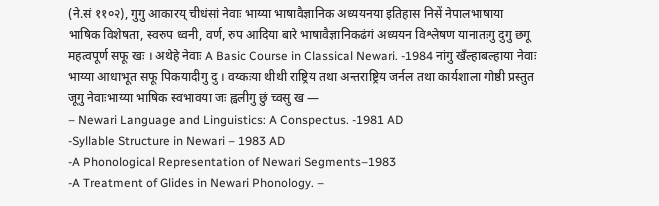(ने.सं ११०२), गुगु आकारय् चीधंसां नेवाः भाय्या भाषावैज्ञानिक अध्ययनया इतिहास निसें नेपालभाषाया भाषिक विशेषता, स्वरुप ध्वनी, वर्ण, रुप आदिया बारे भाषावैज्ञानिकढंगं अध्ययन विश्लेषण यानातःगु दुगु छगू महत्वपूर्ण सफू खः । अथेहे नेवाः A Basic Course in Classical Newari. -1984 नांगु खँल्हाबल्हाया नेवाः भाय्या आधाभूत सफू पिकयादीगु दु । वय्कःया थीथी राष्ट्रिय तथा अन्तराष्ट्रिय जर्नल तथा कार्यशाला गोष्ठी प्रस्तुत जूगु नेवाःभाय्या भाषिक स्वभावया जः ह्वलीगु छुं च्वसु ख —
– Newari Language and Linguistics: A Conspectus. -1981 AD
-Syllable Structure in Newari – 1983 AD
-A Phonological Representation of Newari Segments–1983
-A Treatment of Glides in Newari Phonology. –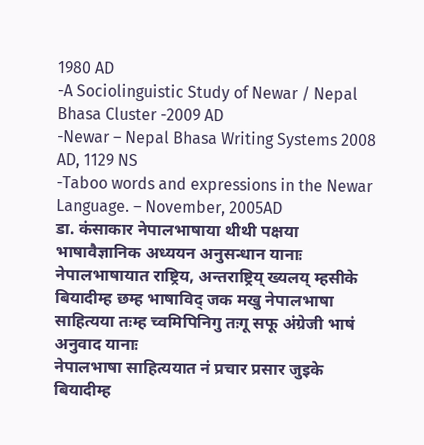1980 AD
-A Sociolinguistic Study of Newar / Nepal Bhasa Cluster -2009 AD
-Newar – Nepal Bhasa Writing Systems 2008 AD, 1129 NS
-Taboo words and expressions in the Newar Language. – November, 2005AD
डा. कंसाकार नेपालभाषाया थीथी पक्षया भाषावैज्ञानिक अध्ययन अनुसन्धान यानाः नेपालभाषायात राष्ट्रिय, अन्तराष्ट्रिय् ख्यलय् म्हसीके बियादीम्ह छम्ह भाषाविद् जक मखु नेपालभाषा साहित्यया तःम्ह च्वमिपिनिगु तःगू सफू अंग्रेजी भाषं अनुवाद यानाः
नेपालभाषा साहित्ययात नं प्रचार प्रसार जुइके बियादीम्ह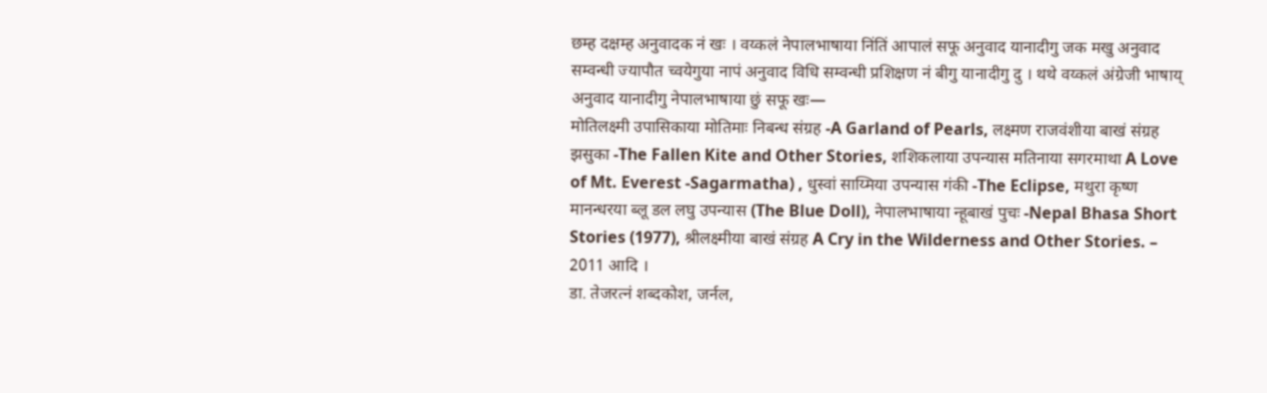छम्ह दक्षम्ह अनुवादक नं खः । वय्कलं नेपालभाषाया निंतिं आपालं सफू अनुवाद यानादीगु जक मखु अनुवाद सम्वन्धी ज्यापौत च्वयेगुया नापं अनुवाद विधि सम्वन्धी प्रशिक्षण नं बीगु यानादीगु दु । थथे वय्कलं अंग्रेजी भाषाय् अनुवाद यानादीगु नेपालभाषाया छुं सफू खः—
मोतिलक्ष्मी उपासिकाया मोतिमाः निबन्ध संग्रह -A Garland of Pearls, लक्ष्मण राजवंशीया बाखं संग्रह झसुका -The Fallen Kite and Other Stories, शशिकलाया उपन्यास मतिनाया सगरमाथा A Love of Mt. Everest -Sagarmatha) , धुस्वां साय्मिया उपन्यास गंकी -The Eclipse, मथुरा कृष्ण मानन्धरया ब्लू डल लघु उपन्यास (The Blue Doll), नेपालभाषाया न्हूबाखं पुचः -Nepal Bhasa Short Stories (1977), श्रीलक्ष्मीया बाखं संग्रह A Cry in the Wilderness and Other Stories. – 2011 आदि ।
डा. तेजरत्नं शब्दकोश, जर्नल,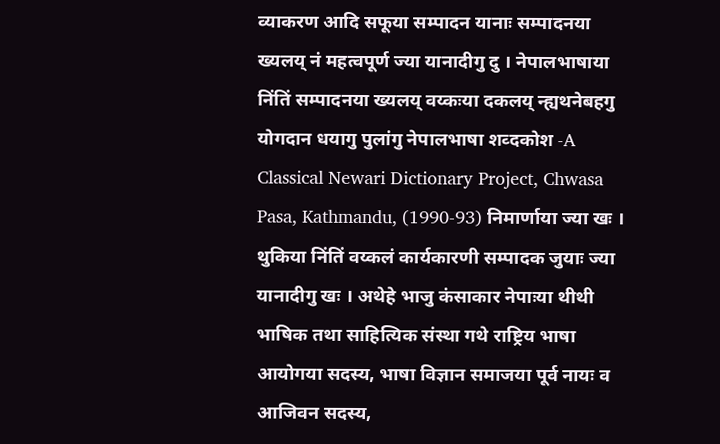व्याकरण आदि सफूया सम्पादन यानाः सम्पादनया ख्यलय् नं महत्वपूर्ण ज्या यानादीगु दु । नेपालभाषाया निंतिं सम्पादनया ख्यलय् वय्कःया दकलय् न्ह्यथनेबहगु योगदान धयागु पुलांगु नेपालभाषा शव्दकोश -A Classical Newari Dictionary Project, Chwasa Pasa, Kathmandu, (1990-93) निमार्णाया ज्या खः । थुकिया निंतिं वय्कलं कार्यकारणी सम्पादक जुयाः ज्या यानादीगु खः । अथेहे भाजु कंसाकार नेपाःया थीथी भाषिक तथा साहित्यिक संस्था गथे राष्ट्रिय भाषा आयोगया सदस्य, भाषा विज्ञान समाजया पूर्व नायः व आजिवन सदस्य,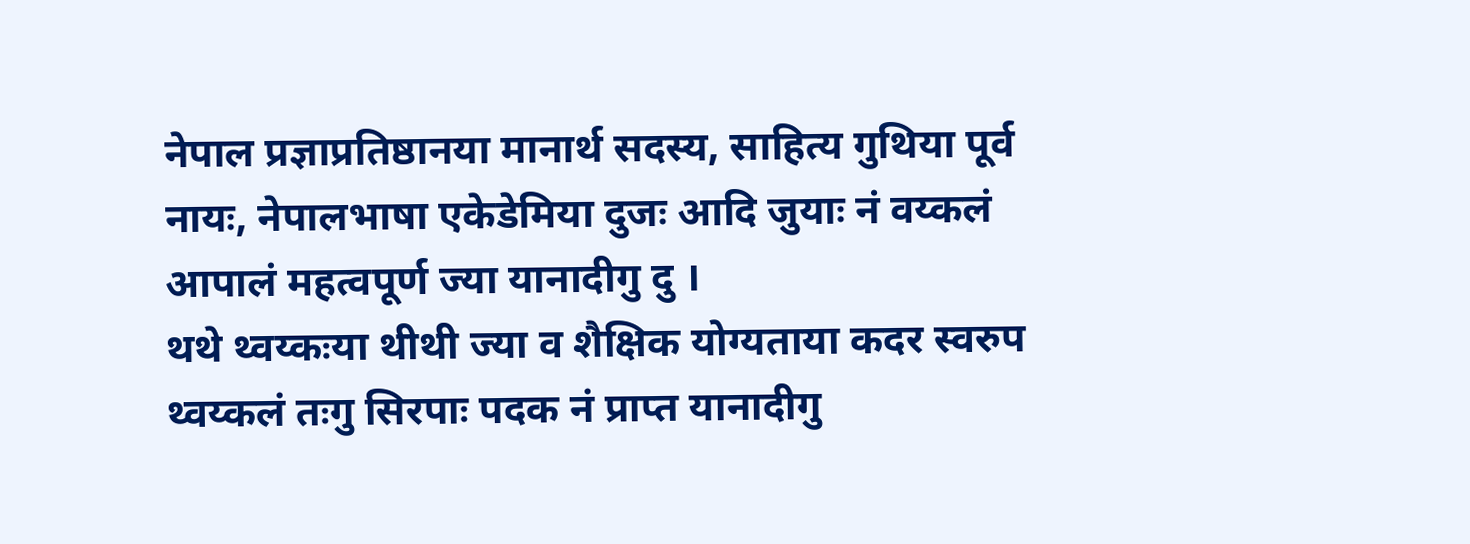नेपाल प्रज्ञाप्रतिष्ठानया मानार्थ सदस्य, साहित्य गुथिया पूर्व नायः, नेपालभाषा एकेडेमिया दुजः आदि जुयाः नं वय्कलं आपालं महत्वपूर्ण ज्या यानादीगु दु ।
थथे थ्वय्कःया थीथी ज्या व शैक्षिक योग्यताया कदर स्वरुप थ्वय्कलं तःगु सिरपाः पदक नं प्राप्त यानादीगु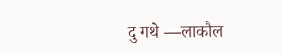दु गथे —लाकौल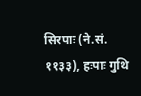सिरपाः (ने.सं. ११३३), हःपाः गुथि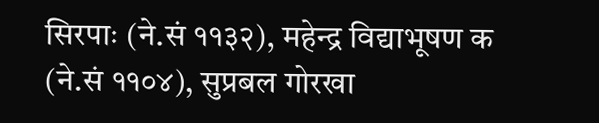सिरपाः (ने.सं ११३२), महेन्द्र विद्याभूषण क (ने.सं ११०४), सुप्रबल गोरखा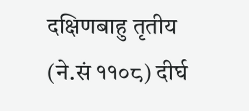दक्षिणबाहु तृतीय (ने.सं ११०८) दीर्घ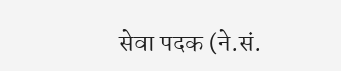सेवा पदक (ने.सं.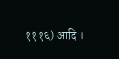१११६) आदि ।